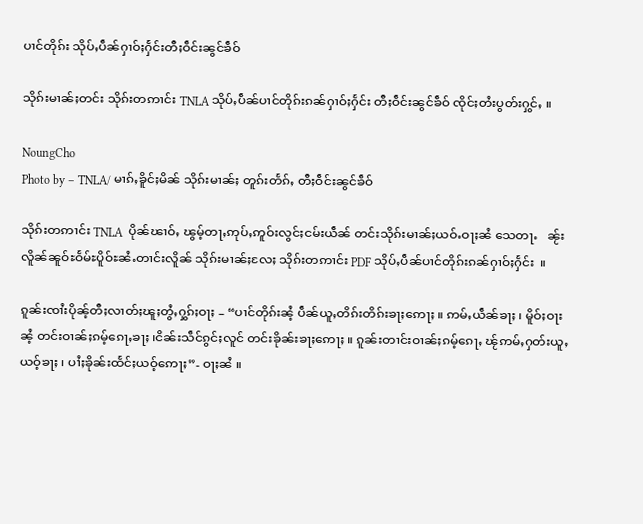ပၢင်တိုၵ်း သိုပ်ႇပဵၼ်ႁၢဝ်ႈႁႅင်းတီႈဝဵင်းၼွင်ၶဵဝ်

သိုၵ်းမၢၼ်ႈတင်း သိုၵ်းတဢၢင်း TNLA သိုပ်ႇပဵၼ်ပၢင်တိုၵ်းၵၼ်ႁၢဝ်ႈႁႅင်း တီႈဝဵင်းၼွင်ၶဵဝ် ၸိုင်ႈတႆးပွတ်းႁွင်ႇ ။

NoungCho
Photo by – TNLA/ မၢၵ်ႇၶိူင်ႈမိၼ် သိုၵ်းမၢၼ်ႈ တူၵ်းတႅၵ်ႇ တီႈဝဵင်းၼွင်ၶဵဝ်

သိုၵ်းတဢၢင်း TNLA  ပိုၼ်ၽၢဝ်ႇ ၽွမ့်တႃႇဢုပ်ႇဢူဝ်းလွင်ႈငမ်းယဵၼ် တင်းသိုၵ်းမၢၼ်ႈယဝ်ႉဝႃႈၼႆ သေတႃႉ   ၼႂ်းလိူၼ်ၼူဝ်ႊဝႅမ်ႊပိူဝ်ႊၼႆႉတၢင်းလိူၼ် သိုၵ်းမၢၼ်ႈလႄႈ သိုၵ်းတဢၢင်း PDF သိုပ်ႇပဵၼ်ပၢင်တိုၵ်းၵၼ်ႁၢဝ်ႈႁႅင်း  ။

ၵူၼ်းၸၢႆးပိုၼ့်တီႈလၢတ်ႈၽူႈတွႆႇႁွၵ်ႈဝႃႈ – “ပၢင်တိုၵ်းၼႆ့ ပဵၼ်ယူႇတိၵ်းတိၵ်းၶႃႈဢေႃႈ ။ ဢမ်ႇယဵၼ်ၶႃႈ ၊ မိူဝ်ႈဝႃးၼႆ့ တင်းဝၢၼ်ႈၵမ့်ၵေႃႇၶႃႈ ၊ငိၼ်းသဵင်ၵွင်ႈလူင် တင်းၶိုၼ်းၶႃႈဢေႃႈ ။ ၵူၼ်းတၢင်းဝၢၼ်ႈၵမ့်ၵေႃႇ ၽႂ်ဢမ်ႇႁတ်းယူႇယဝ့်ၶႃႈ ၊ ပၢႆႈၶိုၼ်းထႅင်ႈယဝ့်ဢေႃႈ”- ဝႃႈၼႆ ။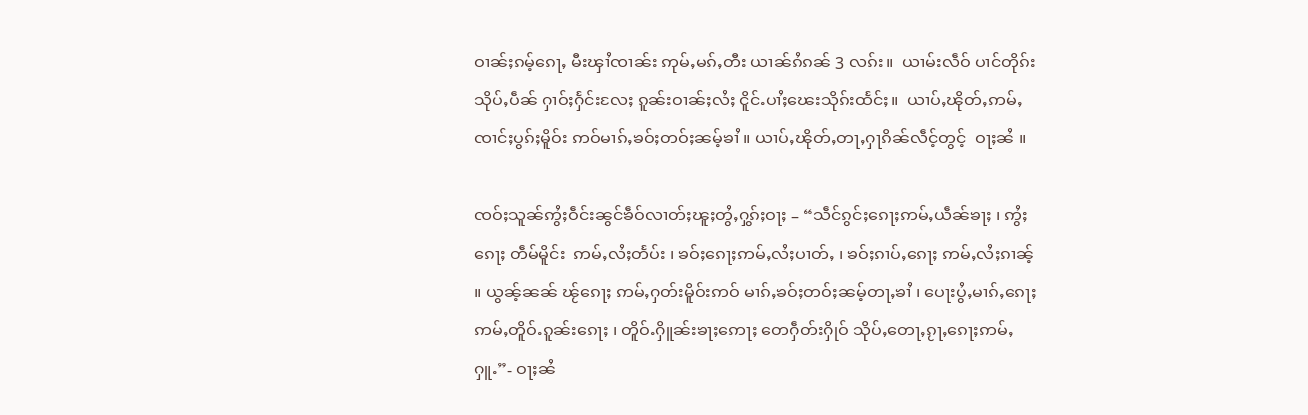ဝၢၼ်ႈၵမ့်ၵေႃႇ မီးၾၢႆၸၢၼ်း ဢုမ်ႇမၵ်ႇတီး ယၢၼ်ၵႆၵၼ် 3 လၵ်း။  ယၢမ်းလဵဝ် ပၢင်တိုၵ်းသိုပ်ႇပဵၼ် ႁၢဝ်ႈႁႅင်းလႄႈ ၵူၼ်းဝၢၼ်ႈလႆႈ ငိူင်ႉပၢႆႈၽေးသိုၵ်းထႅင်ႈ။  ယၢပ်ႇၽိုတ်ႇဢမ်ႇၸၢင်ႈပွၵ်ႈမိူဝ်း ဢဝ်မၢၵ်ႇၶဝ်ႈတဝ်ႈၼမ့်ၶၢႆ ။ ယၢပ်ႇၽိုတ်ႇတႃႇႁႃၵိၼ်လဵင့်တွင့်  ဝႃႈၼႆ ။

ၸဝ်ႈသူၼ်ဢွႆႈဝဵင်းၼွင်ၶဵဝ်လၢတ်ႈၽူႈတွႆႇႁွၵ်ႈဝႃႈ – “သဵင်ၵွင်ႈၵေႃႈဢမ်ႇယဵၼ်ၶႃႈ ၊ ဢွႆႈၵေႃႈ တဵမ်မိူင်း  ဢမ်ႇလႆႈတႅပ်း ၊ ၶဝ်ႈၵေႃႈဢမ်ႇလႆႈပၢတ်ႇ ၊ ၶဝ်ႈၵၢပ်ႇၵေႃႈ ဢမ်ႇလႆႈၵၢၼ့် ။ ယွၼ့်ၼၼ် ၽႂ်ၵေႃႈ ဢမ်ႇႁတ်းမိူဝ်းဢဝ် မၢၵ်ႇၶဝ်ႈတဝ်ႈၼမ့်တႃႇၶၢႆ ၊ ပေႃးပွႆႇမၢၵ်ႇၵေႃႈ ဢမ်ႇတိူဝ်ႉၵူၼ်းၵေႃႈ ၊ တိူဝ်ႉႁိူၼ်းၶႃႈဢေႃႈ တေႁဵတ်းႁိုဝ် သိုပ်ႇတေႃႇၵႂႃႇၵေႃႈဢမ်ႇႁူႉ”- ဝႃႈၼႆ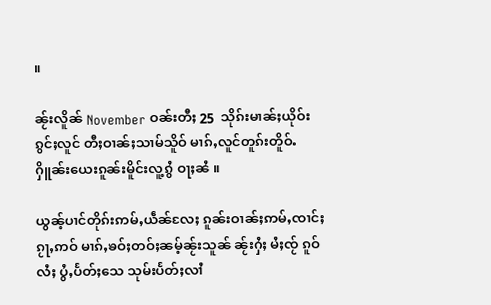။

ၼႂ်းလိူၼ် November ဝၼ်းတီႈ 25  သိုၵ်းမၢၼ်ႈယိုဝ်းၵွင်ႈလူင် တီႈဝၢၼ်ႈသၢမ်သိူဝ် မၢၵ်ႇလူင်တူၵ်းတိူဝ်ႉ ႁိူၼ်းယေးၵူၼ်းမိူင်းလူ့ၵွႆ ဝႃႈၼႆ ။

ယွၼ့်ပၢင်တိုၵ်းဢမ်ႇယဵၼ်လႄႈ ၵူၼ်းဝၢၼ်ႈဢမ်ႇၸၢင်ႈၵႂႃႇဢဝ် မၢၵ်ႇၶဝ်ႈတဝ်ႈၼမ့်ၼႂ်းသူၼ် ၼႂ်းႁႆႈ မႆႈၸႂ် ၵူဝ်လႆႈ ပွႆႇပႅတ်ႈသေ သုမ်းပႅတ်ႈလၢႆ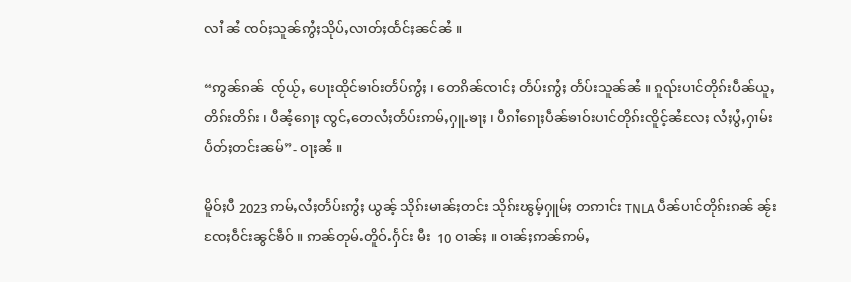လၢႆ ၼႆ ၸဝ်ႈသူၼ်ဢွႆႈသိုပ်ႇလၢတ်ႈထႅင်ႈၼင်ၼႆ ။

“ဢွၼ်ၵၼ်  ၸႂ်ယႂ်ႇ ပေႃးထိုင်ၶၢဝ်းတႅပ်ဢွႆႈ ၊ တေၵိၼ်ၸၢင်ႈ တႅပ်းဢွႆႈ တႅပ်းသူၼ်ၼႆ ။ ၵူၺ်းပၢင်တိုၵ်းပဵၼ်ယူႇတိၵ်းတိၵ်း ၊ ပီၼႆ့ၵေႃႈ ၸွင်ႇတေလႆႈတႅပ်းဢမ်ႇႁူႉၶႃႈ ၊ ပီၵၢႆၵေႃႈပဵၼ်ၶၢဝ်းပၢင်တိုၵ်းၸိူင့်ၼႆလႄႈ လႆႈပွႆႇႁၢမ်းပႅတ်ႈတင်းၼမ်”- ဝႃႈၼႆ ။

မိူဝ်ႈပီ 2023 ဢမ်ႇလႆႈတႅပ်းဢွႆႈ ယွၼ့် သိုၵ်းမၢၼ်ႈတင်း သိုၵ်းၽွမ့်ႁူမ်ႈ တဢၢင်း TNLA ပဵၼ်ပၢင်တိုၵ်းၵၼ် ၼႂ်းၸႄႈဝဵင်းၼွင်ၶဵဝ် ။ ဢၼ်တုမ်ႉတိူဝ်ႉႁႅင်း မီး  10 ဝၢၼ်ႈ ။ ဝၢၼ်ႈဢၼ်ဢမ်ႇ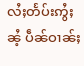လႆႈတႅပ်းဢွႆႈၼႆ့ ပဵၼ်ဝၢၼ်ႈ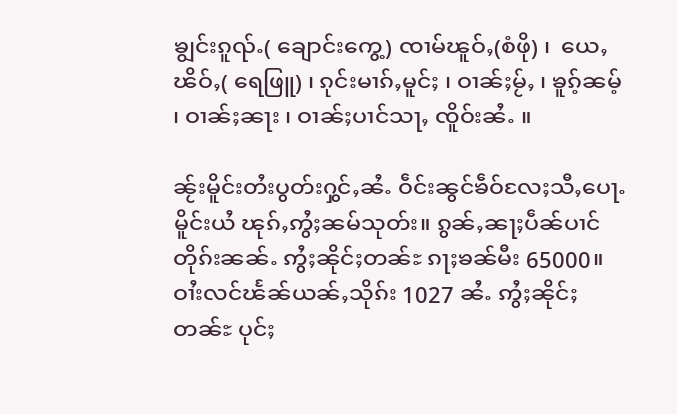ၶျွင်းၵူၺ်ႉ( ချောင်းကွေ့) ၸၢမ်ၽူဝ်ႇ(စံဖို) ၊  ယေႇၽိဝ်ႇ( ရေဖြူ) ၊ ၵုင်းမၢၵ်ႇမူင်ႈ ၊ ဝၢၼ်ႈမႂ်ႇ ၊ ၶူၵ့်ၼမ့် ၊ ဝၢၼ်ႈၼႃး ၊ ဝၢၼ်ႈပၢင်သႃႇ ၸိူဝ်းၼႆႉ ။

ၼႂ်းမိူင်းတႆးပွတ်းႁွင်ႇၼႆႉ ဝဵင်းၼွင်ၶဵဝ်လႄႈသီႇပေႃႉ မိူင်းယႆ ၽုၵ်ႇဢွႆႈၼမ်သုတ်း။ ၵွၼ်ႇၼႃႈပဵၼ်ပၢင်တိုၵ်းၼၼ်ႉ ဢွႆႈၼိုင်ႈတၼ်ႊ ၵႃႈၶၼ်မီး 65000။ ဝၢႆးလင်ၽႅၼ်ယၼ်ႇသိုၵ်း 1027 ၼႆႉ ဢွႆႈၼိုင်ႈတၼ်ႊ ပုင်ႈ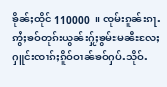ၶိုၼ်ႈထိုင် 110000  ။ ၸုမ်းၵူၼ်းၵႃႉဢွႆႈၶဝ်တုၵ်းယွၼ်းႁႂ်ႈၶွမ်ႊမၼီႊလႄႈႁူင်းၸၢၵ်ႈၵိူဝ်ဝၢၼ်ၶဝ်ႁပ်ႉသိုဝ်ႉ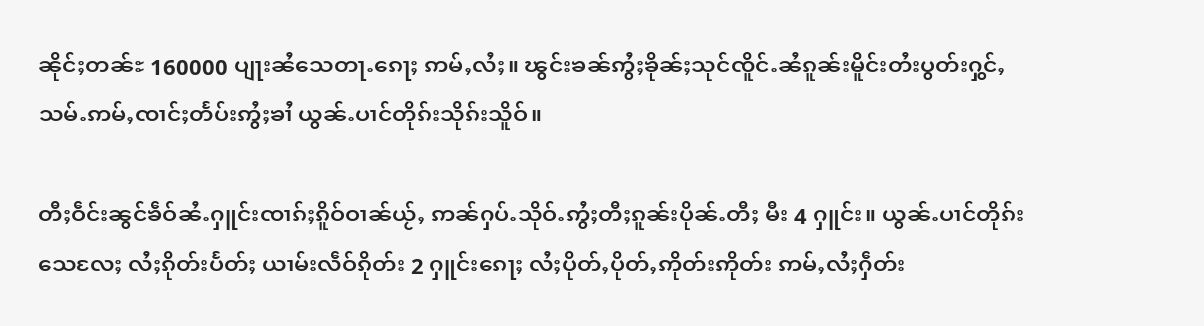ၼိုင်ႈတၼ်ႊ 160000 ပျႃးၼႆသေတႃႉၵေႃႈ ဢမ်ႇလႆႈ။ ၽွင်းၶၼ်ဢွႆႈၶိုၼ်ႈသုင်ၸိူင်ႉၼႆၵူၼ်းမိူင်းတႆးပွတ်းႁွင်ႇသမ်ႉဢမ်ႇၸၢင်ႈတႅပ်းဢွႆႈၶၢႆ ယွၼ်ႉပၢင်တိုၵ်းသိုၵ်းသိူဝ်။

တီႈဝဵင်းၼွင်ၶဵဝ်ၼႆႉႁူင်းၸၢၵ်ႈၵိူဝ်ဝၢၼ်ယႂ်ႇ ဢၼ်ႁပ်ႉသိုဝ်ႉဢွႆႈတီႈၵူၼ်းပိုၼ်ႉတီႈ မီး 4 ႁူင်း။ ယွၼ်ႉပၢင်တိုၵ်းသေလႄႈ လႆႈၵိုတ်းပႅတ်ႈ ယၢမ်းလဵဝ်ၵိုတ်း 2 ႁူင်းၵေႃႈ လႆႈပိုတ်ႇပိုတ်ႇဢိုတ်းဢိုတ်း ဢမ်ႇလႆႈႁဵတ်း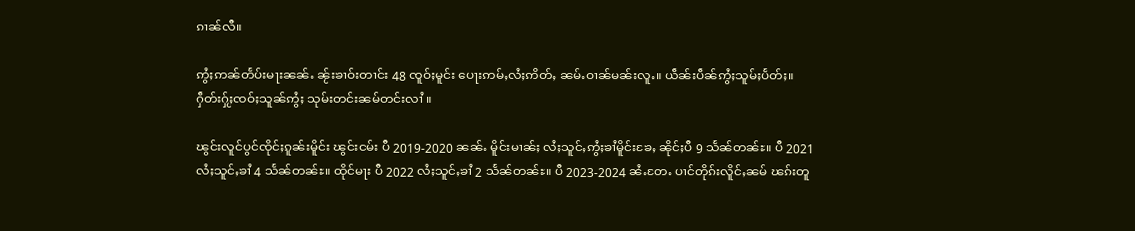ၵၢၼ်လီ။

ဢွႆႈဢၼ်တႅပ်းမႃးၼၼ်ႉ ၼႂ်းၶၢဝ်းတၢင်း 48 ၸူဝ်ႈမူင်း ပေႃးဢမ်ႇလႆႈဢိတ်ႇ ၼမ်ႉဝၢၼ်မၼ်းလူႉ။ ယဵၼ်းပဵၼ်ဢွႆႈသူမ်ႈပႅတ်ႈ။ ႁဵတ်းႁႂ်ႈၸဝ်ႈသူၼ်ဢွႆႈ သုမ်းတင်းၼမ်တင်းလၢႆ ။

ၽွင်းလူင်ပွင်ၸိုင်ႈၵူၼ်းမိူင်း ၽွင်းငမ်း ပီ 2019-2020 ၼၼ်ႉ မိူင်းမၢၼ်ႈ လႆႈသူင်ႇဢွႆႈၶၢႆမိူင်းၶႄႇ ၼိုင်ႈပီ 9 သႅၼ်တၼ်ႊ။ ပီ 2021 လႆႈသူင်ႇၶၢႆ 4 သႅၼ်တၼ်ႊ။ ထိုင်မႃး ပီ 2022 လႆႈသူင်ႇၶၢႆ 2 သႅၼ်တၼ်ႊ။ ပီ 2023-2024 ၼႆႉတႄႉ ပၢင်တိုၵ်းလိူင်ႇၼမ် ၽၵ်းတူ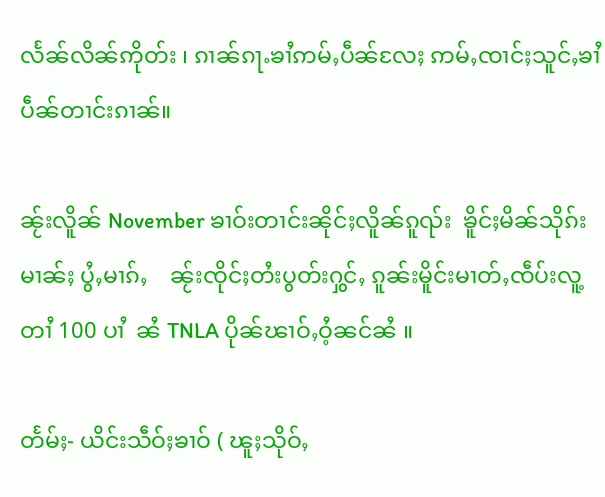လႅၼ်လိၼ်ဢိုတ်း ၊ ၵၢၼ်ၵႃႉၶၢႆဢမ်ႇပဵၼ်လႄႈ ဢမ်ႇၸၢင်ႈသူင်ႇၶၢႆ ပဵၼ်တၢင်းၵၢၼ်။

ၼႂ်းလိူၼ် November ၶၢဝ်းတၢင်းၼိုင်ႈလိူၼ်ၵူၺ်း  ၶိူင်ႈမိၼ်သိုၵ်းမၢၼ်ႈ ပွႆႇမၢၵ်ႇ    ၼႂ်းၸိုင်ႈတႆးပွတ်းႁွင်ႇ ၵူၼ်းမိူင်းမၢတ်ႇၸဵပ်းလူ့တၢႆ 100 ပၢႆ  ၼႆ TNLA ပိုၼ်ၽၢဝ်ႇဝႆ့ၼင်ၼႆ ။

တႅမ်ႈ- ယိင်းသဵဝ်ႈၶၢဝ် ( ၽူႈသိုဝ်ႇ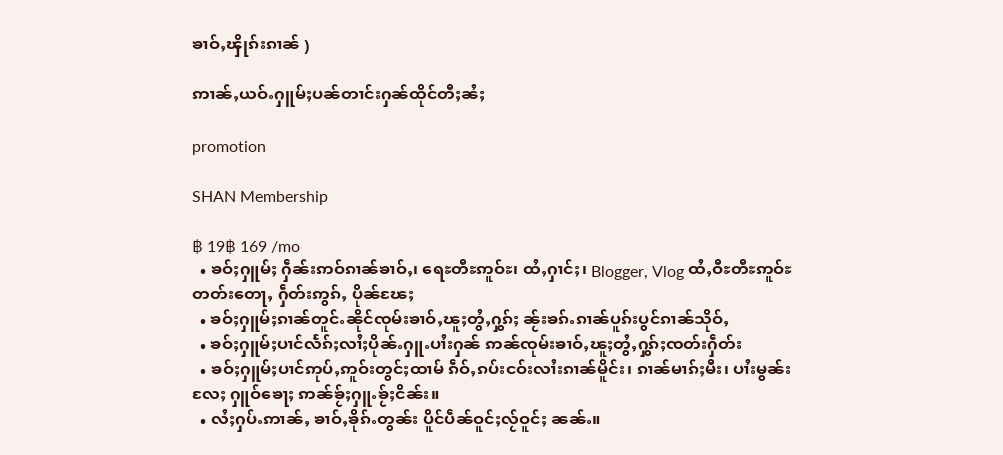ၶၢဝ်ႇၾိုၵ်းၵၢၼ် )

ဢၢၼ်ႇယဝ်ႉႁူမ်ႈပၼ်တၢင်းႁၼ်ထိုင်တီႈၼႆႈ

promotion

SHAN Membership

฿ 19฿ 169 /mo
  • ၶဝ်ႈႁူမ်ႈ ႁဵၼ်းဢဝ်ၵၢၼ်ၶၢဝ်ႇ၊ ရေႊတီႊဢူဝ်ႊ၊ ထႆႇႁၢင်ႈ၊ Blogger, Vlog ထႆႇဝီႊတီႊဢူဝ်ႊ တတ်းတေႃႇ ႁဵတ်းဢွၵ်ႇ ပိုၼ်ၽႄႈ
  • ၶဝ်ႈႁူမ်ႈၵၢၼ်တူင်ႉၼိုင်ၸုမ်းၶၢဝ်ႇၽူႈတွႆႇႁွၵ်ႈ ၼႂ်းၶၵ်ႉၵၢၼ်ပူၵ်းပွင်ၵၢၼ်သိုဝ်ႇ
  • ၶဝ်ႈႁူမ်ႈပၢင်လႅၵ်ႈလၢႆႈပိုၼ်ႉႁူႉပၢႆးႁၼ် ဢၼ်ၸုမ်းၶၢဝ်ႇၽူႈတွႆႇႁွၵ်ႈၸတ်းႁဵတ်း
  • ၶဝ်ႈႁူမ်ႈပၢင်ဢုပ်ႇဢူဝ်းတွင်ႈထၢမ် ၵဵဝ်ႇၵပ်းငဝ်းလၢႆးၵၢၼ်မိူင်း၊ ၵၢၼ်မၢၵ်ႈမီး၊ ပၢႆးမွၼ်း လႄႈ ႁူဝ်ၶေႃႈ ဢၼ်ၶႂ်ႈႁူႉၶႂ်ႈငိၼ်း။
  • လႆႈႁပ်ႉဢၢၼ်ႇ ၶၢဝ်ႇၶိုၵ်ႉတွၼ်း ပိူင်ပဵၼ်ဝူင်ႈလႂ်ဝူင်ႈ ၼၼ်ႉ။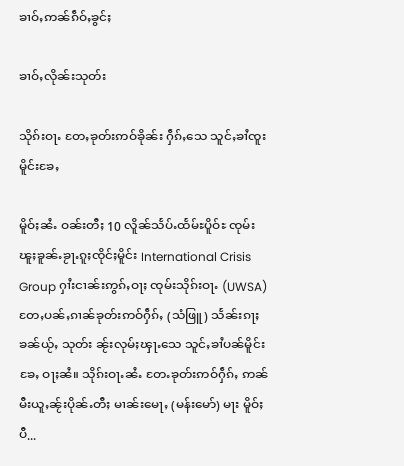ၶၢဝ်ႇဢၼ်ၵဵဝ်ႇၶွင်ႈ

ၶၢဝ်ႇလိုၼ်းသုတ်း

သိုၵ်းဝႃႉ တႄႇၶုတ်းဢဝ်ၶိုၼ်း ႁဵၵ်ႇသေ သူင်ႇၶၢႆၸူးမိူင်းၶႄႇ

မိူဝ်ႈၼႆႉ ဝၼ်းတီႈ 10 လိူၼ်သႅပ်ႉထႅမ်ႊပိူဝ်ႊ ၸုမ်းၽူႈၶူၼ်ႉၶႂႃႉၵူႈၸိုင်ႈမိူင်း International Crisis Group ႁၢႆးငၢၼ်းဢွၵ်ႇဝႃႈ ၸုမ်းသိုၵ်းဝႃႉ (UWSA) တႄႇပၼ်ႇၵၢၼ်ၶုတ်းဢဝ်ႁဵၵ်ႇ (သံဖြူ) သႅၼ်းၵႃႈၶၼ်ယႂ်ႇ သုတ်း ၼႂ်းလုမ်ႈၾႃႉသေ သူင်ႇၶၢႆပၼ်မိူင်းၶႄႇ ဝႃႈၼႆ။ သိုၵ်းဝႃႉၼႆႉ တႄႉၶုတ်းဢဝ်ႁဵၵ်ႇ ဢၼ်မီးယူႇၼႂ်းပိုၼ်ႉတီႈ မၢၼ်းမေႃႇ (မန်းမော်) မႃး မိူဝ်ႈပီ...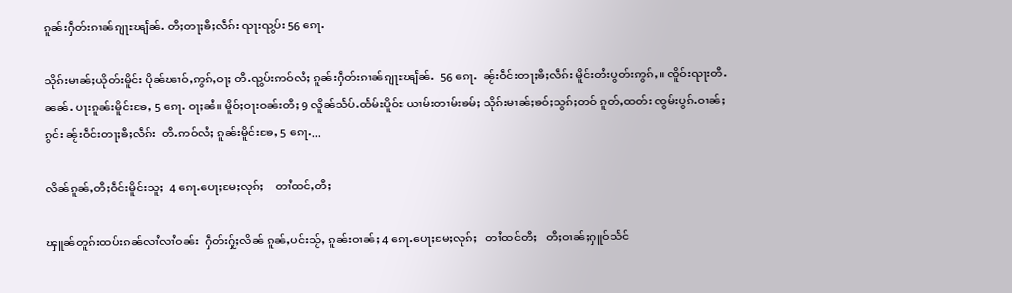ၵူၼ်းႁဵတ်းၵၢၼ်ၵျႃႊၽျႅၼ်ႉ တီႈတႃႈၶီႈလဵၵ်း ၺႃးၺွပ်း 56 ၵေႃႉ

သိုၵ်းမၢၼ်ႈယိုတ်းမိူင်း ပိုၼ်ၽၢဝ်ႇဢွၵ်ႇဝႃႈ တီႉၺွပ်းဢဝ်လႆႈ ၵူၼ်းႁဵတ်းၵၢၼ်ၵျႃႊၽျႅၼ်ႉ  56 ၵေႃႉ  ၼႂ်းဝဵင်းတႃႈၶီႈလဵၵ်း မိူင်းတႆးပွတ်းဢွၵ်ႇ။ ၸိူဝ်းၺႃးတီႉၼၼ်ႉ ပႃးၵူၼ်းမိူင်းၶႄႇ 5 ၵေႃႉ ဝႃႈၼႆ။ မိူဝ်ႈဝႃးဝၼ်းတီႈ 9 လိူၼ်သႅပ်ႉထႅမ်ႊပိူဝ်ႊ ယၢမ်းတၢမ်းၶမ်ႈ သိုၵ်းမၢၼ်ႈၶဝ်ႈသွၵ်ႈတဝ် ၵူတ်ႇထတ်း ၸွမ်းပွၵ်ႉဝၢၼ်ႈၵွင်း ၼႂ်းဝဵင်းတႃႈၶီႈလဵၵ်း  တီႉဢဝ်လႆႈ ၵူၼ်းမိူင်းၶႄႇ 5 ၵေႃႉ...

လိၼ်ၵူၼ်ႇတီႈဝဵင်းမိူင်းသူႈ  4 ၵေႃႉပေႃႈမႄႈလုၵ်ႈ    တၢႆထင်ႇတီႈ

ၾူၼ်တူၵ်းထပ်းၵၼ်လၢႆလၢႆဝၼ်း  ႁဵတ်းႁႂ်ႈလိၼ် ၵူၼ်ႇပင်းသႂ်ႇ ၵူၼ်းဝၢၼ်ႈ 4 ၵေႃႉပေႃႈမႄႈလုၵ်ႈ   တၢႆထင်တီႈ   တီႈဝၢၼ်ႈႁူဝ်သႅင်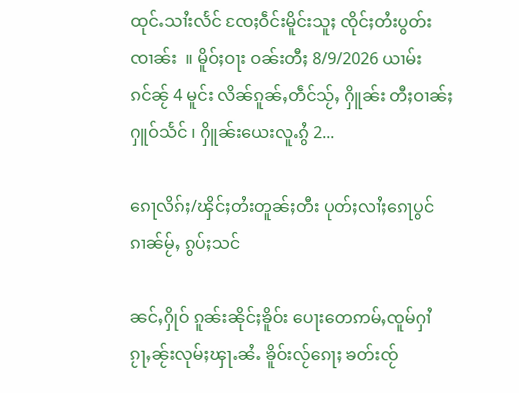ထုင်ႉသၢႆးလႅင် ၸႄႈဝဵင်းမိူင်းသူႈ ၸိုင်ႈတႆးပွတ်းၸၢၼ်း  ။ မိူဝ်ႈဝႃး ဝၼ်းတီႈ 8/9/2026 ယၢမ်းၵင်ၼႂ် 4 မူင်း လိၼ်ၵူၼ်ႇတဵင်သႂ်ႇ ႁိူၼ်း တီႈဝၢၼ်ႈ ႁူဝ်သႅင် ၊ ႁိူၼ်းယေးလူႉၵွႆ 2...

ၵေႃလိၵ်ႈ/ၾိင်ႈတႆးတူၼ်ႈတီး ပုတ်ႈလၢႆႈၵေႃပွင်ၵၢၼ်မႂ်ႇ ၵွပ်ႈသင်

ၼင်ႇႁိုဝ် ၵူၼ်းၼိုင်ႈၶိူဝ်း ပေႃးတေဢမ်ႇၸူမ်ႁၢႆၵႂႃႇၼႂ်းလုမ်ႈၾႃႉၼႆႉ ၶိူဝ်းလႂ်ၵေႃႈ ၶတ်းၸႂ်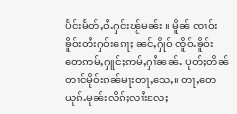ပႅင်းမႅတ်ႇဝႆႉႁင်းၽႂ်မၼ်း ။ မိူၼ် ၸၢဝ်းၶိူဝ်းတႆးႁဝ်းၵေႃႈ ၼင်ႇႁိုဝ် ၸိူဝ်ႉၶိူဝ်းတေဢမ်ႇႁူင်ႈဢမ်ႇႁၢႆၼၼ်ႉ ပုတ်ႈတိၼ်တၢင်မိုဝ်းၵၼ်မႃးတႃႇသေႇ။ တႃႇတေယုၵ်ႉမုၼ်းလိၵ်ႈလၢႆးလႄႈ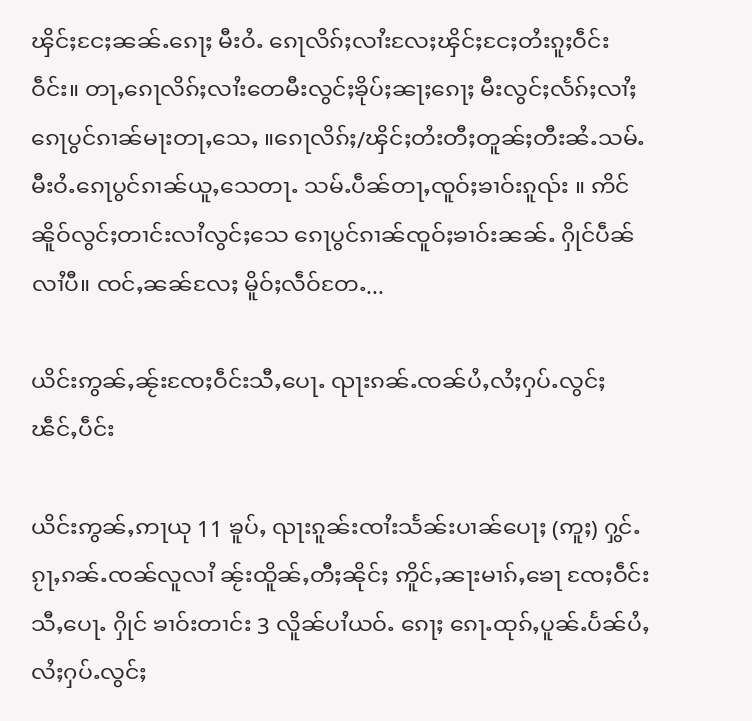ၾိင်ႈငႄႈၼၼ်ႉၵေႃႈ မီးဝႆႉ ၵေႃလိၵ်ႈလၢႆးလႄႈၾိင်ႈငႄႈတႆးၵူႈဝဵင်းဝဵင်း။ တႃႇၵေႃလိၵ်ႈလၢႆးတေမီးလွင်ႈၶိုပ်ႈၼႃႈၵေႃႈ မီးလွင်ႈလႅၵ်ႈလၢႆႈၵေႃပွင်ၵၢၼ်မႃးတႃႇသေႇ ။ၵေႃလိၵ်ႈ/ၾိင်ႈတႆးတီႈတူၼ်ႈတီးၼႆႉသမ်ႉ မီးဝႆႉၵေႃပွင်ၵၢၼ်ယူႇသေတႃႉ သမ်ႉပဵၼ်တႃႇၸူဝ်ႈၶၢဝ်းၵူၺ်း ။ ဢိင်ၼိူဝ်လွင်ႈတၢင်းလၢႆလွင်ႈသေ ၵေႃပွင်ၵၢၼ်ၸူဝ်ႈၶၢဝ်းၼၼ်ႉ ႁိုင်ပဵၼ်လၢႆပီ။ ၸင်ႇၼၼ်လႄႈ မိူဝ်ႈလဵဝ်တႄႉ...

ယိင်းဢွၼ်ႇၼႂ်းၸႄႈဝဵင်းသီႇပေႃႉ ၺႃးၵၼ်ႉၸၼ်ပႆႇလႆႈႁပ်ႉလွင်ႈၽဵင်ႇပဵင်း

ယိင်းဢွၼ်ႇဢႃယု 11 ၶူပ်ႇ ၺႃးၵူၼ်းၸၢႆးသႅၼ်းပၢၼ်ပေႃႈ (ဢူႈ) ႁွင်ႉၵႂႃႇၵၼ်ႉၸၼ်လူလၢႆ ၼႂ်းထိူၼ်ႇတီႈၼိုင်ႈ ဢိူင်ႇၼႃးမၢၵ်ႇၶေႃ ၸႄႈဝဵင်းသီႇပေႃႉ ႁိုင် ၶၢဝ်းတၢင်း 3 လိူၼ်ပၢႆယဝ်ႉ ၵေႃႈ ၵေႃႉထုၵ်ႇပူၼ်ႉပႅၼ်ပႆႇ လႆႈႁပ်ႉလွင်ႈ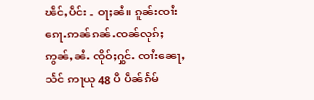ၽဵင်ႇပဵင်း - ဝႃႈၼႆ။ ၵူၼ်းၸၢႆးၵေႃႉဢၼ်ၵၼ်ႉၸၼ်လုၵ်ႈဢွၼ်ႇၼႆႉ ၸိုဝ်ႈႁွင်ႉ ၸၢႆးၼေႃႇသႅင် ဢႃယု 48 ပီ ပဵၼ်ၵႅမ်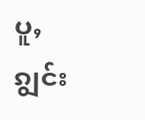ပူႇၵျွင်း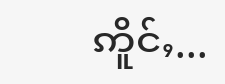ဢိူင်ႇ...